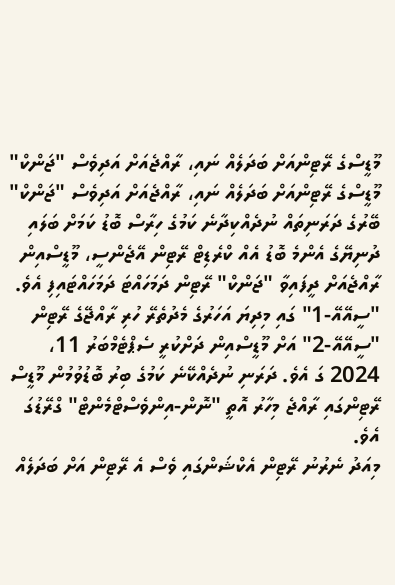މޫޑީސްގެ ރޭޓިންއަށް ބަދަލެއް ނައި، ރާއްޖެއަށް އަދިވެސް "ޖަންކް" މޫޑީސްގެ ރޭޓިންއަށް ބަދަލެއް ނައި، ރާއްޖެއަށް އަދިވެސް "ޖަންކް"
ބޭރުގެ ދަރަނިތައް ނުދެއްކިދާނެ ކަމުގެ ހިރާސް ބޮޑު ކަމަށް ބަލައި ދުނިޔޭގެ އެންމެ ބޮޑު އެއް ކްރެޑިޓް ރޭޓިން އޭޖެންސީ، މޫޑީސްއިން ރާއްޖެއަށް ދީފައިވާ "ޖަންކް" ރޭޓިން ދަމަހައްޓަ ދަމަހައްޓައިފި އެވެ.
"ސީއޭއޭ-1" ގައި މިދިޔަ އަހަރުގެ މެދުތެރޭ ހުރި ރާއްޖޭގެ ރޭޓިން "ސީއޭއޭ-2" އަށް މޫޑީސްއިން ދަށްކުރީ ސެޕްޓެމްބަރު 11، 2024 ގަ އެވެ. ދަރަނި ނުދެއްކޭނެ ކަމުގެ ބިރު ބޮޑުވުމުން މޫޑީސް ރޭޓިންގައި ރާއްޖެ މިހާރު އޮތީ "ނޮން-އިންވެސްޓްމެންޓް" ގްރޭޑުގަ އެވެ.
މިއަދު ނެރުނު ރޭޓިން އެކްޝަންގައި ވެސް އެ ރޭޓިން އަށް ބަދަލެއް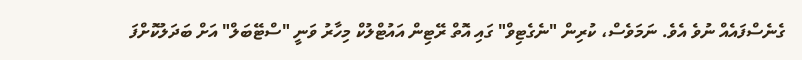ގެނެސްފައެއް ނުވެ އެވެ. ނަމަވެސް، ކުރިން "ނެގެޓިވް" ގައި އޮތް ރޭޓިން އައުޓްލުކް މިހާރު ވަނީ "ސްޓޭބަލް" އަށް ބަދަލުކޮށްފަ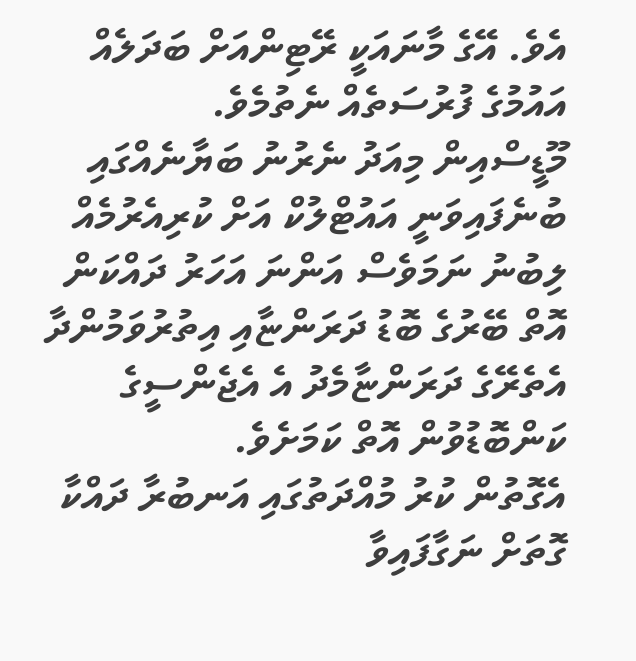އެވެ. އޭގެ މާނައަކީ ރޭޓިންއަށް ބަދަލެއް އައުމުގެ ފުރުސަތެއް ނެތުމެވެ.
މޫޑީސްއިން މިއަދު ނެރުނު ބަޔާނެއްގައި ބުނެފައިވަނީ އައުޓްލުކް އަށް ކުރިއެރުމެއް ލިބުނު ނަމަވެސް އަންނަ އަހަރު ދައްކަން އޮތް ބޭރުގެ ބޮޑު ދަރަންޏާއި އިތުރުވަމުންދާ އެތެރޭގެ ދަރަންޏާމެދު އެ އެޖެންސީގެ ކަންބޮޑުވުން އޮތް ކަމަށެވެ.
އެގޮތުން ކުރު މުއްދަތުގައި އަނބުރާ ދައްކާ ގޮތަށް ނަގާފައިވާ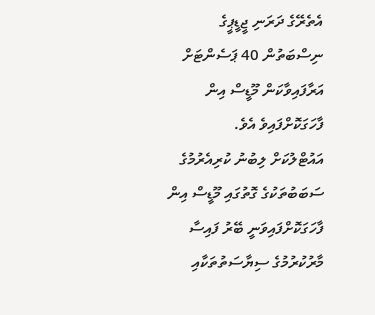އެތެރޭގެ ދަރަނި ޖީޑީޕީގެ ނިސްބަތުން 40 ޕަސެންޓަށް އަރާފައިވާކަން މޫޑީސް އިން ފާހަގަކޮށްފައިވެ އެވެ.
އައުޓްލުކަށް ލިބުނު ކުރިއެރުމުގެ ސަބަބުތަކުގެ ގޮތުގައި މޫޑީސް އިން ފާހަގަކޮށްފައިވަނީ ބޭރު ފައިސާ މާރުކުރުމުގެ ސިޔާސަތުތަކާއި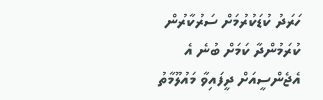ހަރަދު ކުޑަކުރުމަށް ސަރުކާރުން ކުރަމުންދާ ކަމަށް ބުނެ އެ އެޖެންސީއަށް ދީފައިވާ މައުލޫމާތު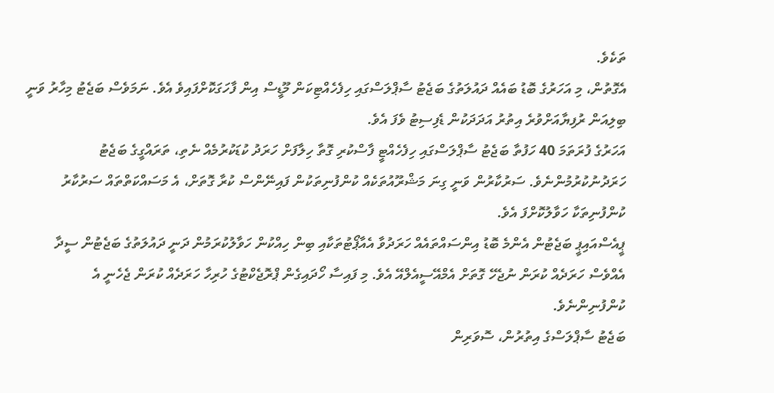ތަކެވެ.
އެގޮތުން، މި އަހަރުގެ ބޮޑު ބައެއް ދައުލަތުގެ ބަޖެޓު ސާޕްލަސްގައި ހިފެހެއްޓިކަން މޫޑީސް އިން ފާހަގަކޮށްފައިވެ އެވެ. ނަމަވެސް ބަޖެޓު މިހާރު ވަނީ ބިލިއަން ރުފިޔާއަށްވުރެ އިތުރު އަދަދަކުން ޑެފިސިޓު ވެފަ އެވެ.
އަހަރުގެ ފުރަތަމަ 40 ހަފުތާ ބަޖެޓު ސާޕްލަސްގައި ހިފެހެއްޓީ ފާސްކުރި ގޮތާ ހިލާފަށް ހަރަދު ކުޑަކުރުމެއް ނެތި، ތަރައްގީގެ ބަޖެޓު ހަރަދުނުކުރުމުންނެވެ. ސަރުކާރުން ވަނީ ގިނަ މަޝްރޫއުތަކެއް ކުންފުނިތަކުން ފައިނޭންސް ކުރާ ގޮތަށް، އެ މަސައްކަތްތައް ސަރުކާރު ކުންފުނިތަކާ ހަވާލުކޮށްފަ އެވެ.
ޕީއެސްއައިޕީ ބަޖެޓުން އެންމެ ބޮޑު އިންސައްތައެއް ހަރަދުވާ އެއާޕޯޓުތަކާއި ބިން ހިއްކުން ހަވާލުކުރަމުން ދަނީ ދައުލަތުގެ ބަޖެޓުން ސީދާ އެއްވެސް ހަރަދެއް ކުރަން ނުޖެހޭ ގޮތަށް އެމްއޭސީއެލްއޭ އެވެ. މި ފައިސާ ހޯދައިގެން ޕްރޮޖެކްޓުގެ ހުރިހާ ހަރަދެއް ކުރަން ޖެހެނީ އެ ކުންފުނިންނެވެ.
ބަޖެޓު ސާޕްލަސްގެ އިތުރުން، ސޮވަރިން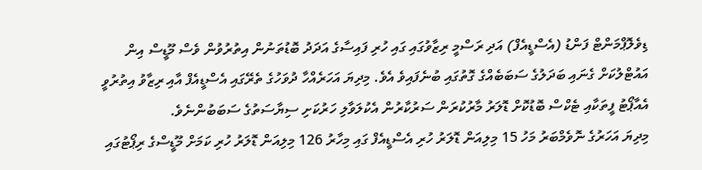ޑިވެލޮޕްމަންޓް ފަންޑު (އެސްޑީއެފް) އަދި ރަސްމީ ރިޒާވުގައި ގައި ހުރި ފައިސާގެ އަދަދު ބޮޑުތަނުން އިތުރުވުން ވެސް މޫޑީސް އިން އައުޓްލުކަށް ގެނައި ބަދަލުގެ ސަބަބެއްގެ ގޮތުގައި ބުނެފައިވެ އެވެ. މިދިޔަ އަހަރެއްހާ ދުވަހުގެ ތެރޭގައި އެސްޑީއެފް އާއި ރިޒާވު އިތުރުވީ އެއާޕޯޓު ފީތަކާއި ޓެކްސް ބޮޑުކޮށް ޑޮލަރު މާރުކުރަން ސަރުކާރުން އެކުލަވާލި ހަރުކަށި ސިޔާސަތުގެ ސަބަބުންނެވެ.
މިދިޔަ އަހަރުގެ ނޮވެމްބަރު މަހު 15 މިލިއަން ޑޮލަރު ހުރި އެސްޑީއެފް ގައި މިހާރު 126 މިލިއަން ޑޮލަރު ހުރި ކަމަށް މޫޑީސްގެ ރިޕޯޓުގައި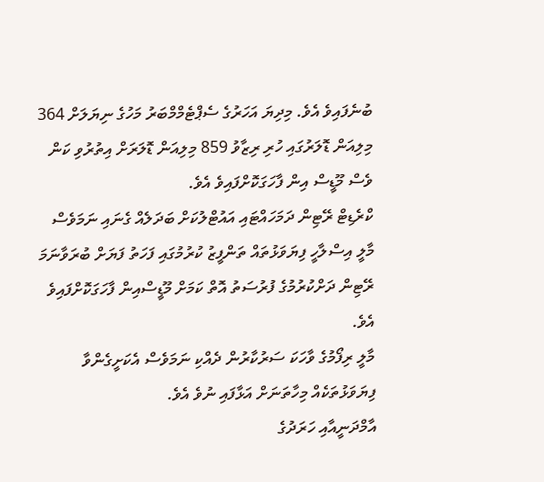ބުނެފައިވެ އެވެ. މިދިޔަ އަހަރުގެ ސެޕްޓެމްމްބަރު މަހުގެ ނިޔަލަށް 364 މިލިއަން ޑޮލަރުގައި ހުރި ރިޒާވު 859 މިލިއަން ޑޮލަރަށް އިތުރުވި ކަން ވެސް މޫޑީސް އިން ފާހަގަކޮށްފައިވެ އެވެ.
ކްރެޑިޓް ރޭޓިން ދަމަހައްޓައި އައުޓްލުކަށް ބަދަލެއް ގެނައި ނަމަވެސް މާލީ އިސްލާހީ ފިޔަވަޅުތައް ތަންފީޒު ކުރުމުގައި ފަހަތު ފަޔަށް ބުރަވާނަމަ ރޭޓިން ދަށްކުރުމުގެ ފުރުސަތު އޮތް ކަމަށް މޫޑީސްއިން ފާހަގަކޮށްފައިވެ އެވެ.
މާލީ ރިފޯމުގެ ވާހަކަ ސަރުކާރުން ދެއްކި ނަމަވެސް އެކަށީގެންވާ ފިޔަވަޅުތަކެއް މިހާތަނަށް އަޅާފައި ނުވެ އެވެ.
އާމްދަނީއާއި ހަރަދުގެ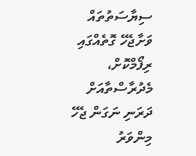ސިޔާސަތުތައް ވަށާޖެހޭ ގޮތެއްގައި ރިފޯމްކޮށް، މެދުރާސްތާއަށް ދަރަނި ނަގަން ޖެހޭ މިންވަރު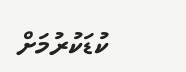ކުޑަކުރުމަށް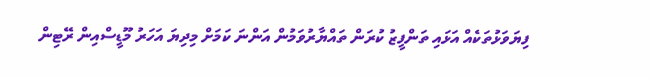ފިޔަވަޅުތަކެއް އަޅައި ތަންފީޒު ކުރަން ތައްޔާރުވަމުން އަންނަ ކަމަށް މިދިޔަ އަހަރު މޫޑީސްއިން ރޭޓިން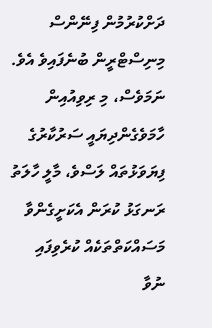ދަށްކުރުމުން ފިނޭންސް މިނިސްޓްރީން ބުނެފައިވެ އެވެ. ނަމަވެސް، މި ރިވިއުއިން ހާމަވެގެންދިޔައީ ސަރުކާރުގެ ފިޔަވަޅުތައް ލަސްވެ، މާލީ ހާލަތު ރަނގަޅު ކުރަން އެކަށީގެންވާ މަސައްކަތްތަކެއް ކުރެވިފައި ނުވާ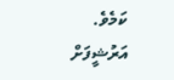ކަމެވެ.
އަރުޝީފަށް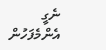ނެގީ
އެންމެފަހުން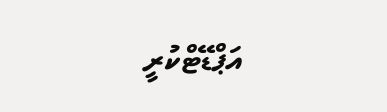އަޕްޑޭޓްކުރީ